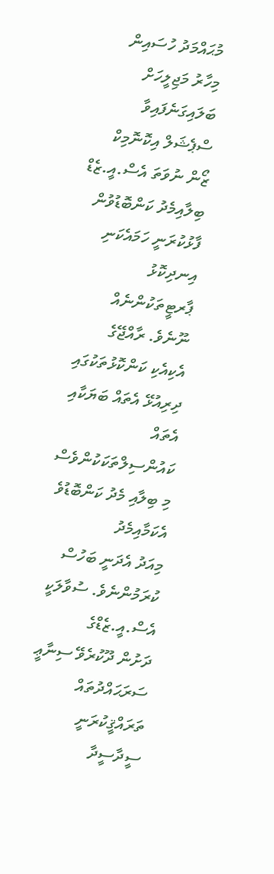މުޙައްމަދު ހުސައިން
މިހާރު މަޖިލީހަށް ބަލައިގަނެފައިވާ ސްޕެޝަލް އިކޮނޮމިކް ޒޯން ނުވަތަ އެސް.އީ.ޒެޑް ބިލާއިމެދު ކަންބޮޑުވުން
ފާޅުކުރަނީ ހަމައެކަނި އިނދިކޮޅު ޕާރޓީތަކުންނެއް ނޫނެވެ. ރާއްޖޭގެ
އެކިއެކި ކަންކޮޅުތަކުގައި ދިރިއުޅޭ އެތައް ބަޔަކާއި އެތައް
ކައުންސިލްތަކަކުންވެސް މި ބިލާއި މެދު ކަންބޮޑުވެ އެކަމާއިމެދު
މިއަދު އެދަނީ ބަހުސް ކުރަމުންނެވެ. ސުވާލަކީ އެސް.އީ.ޒެޑްގެ
ދަށުން ދޫކުރެވޭ ސިނާޢީ ސަރަޙައްދުތައް ތަރައްޤީކުރަނީ ސީދާސީދާ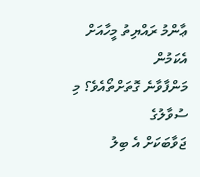ޢާންމު ރައްޔިތު މީހާއަށް އެކަމުން
މަންފާވާނެ ގޮތަށްތޯއެވެ؟ މި ސުވާލުގެ
ޖަވާބަކަށް އެ ބިލު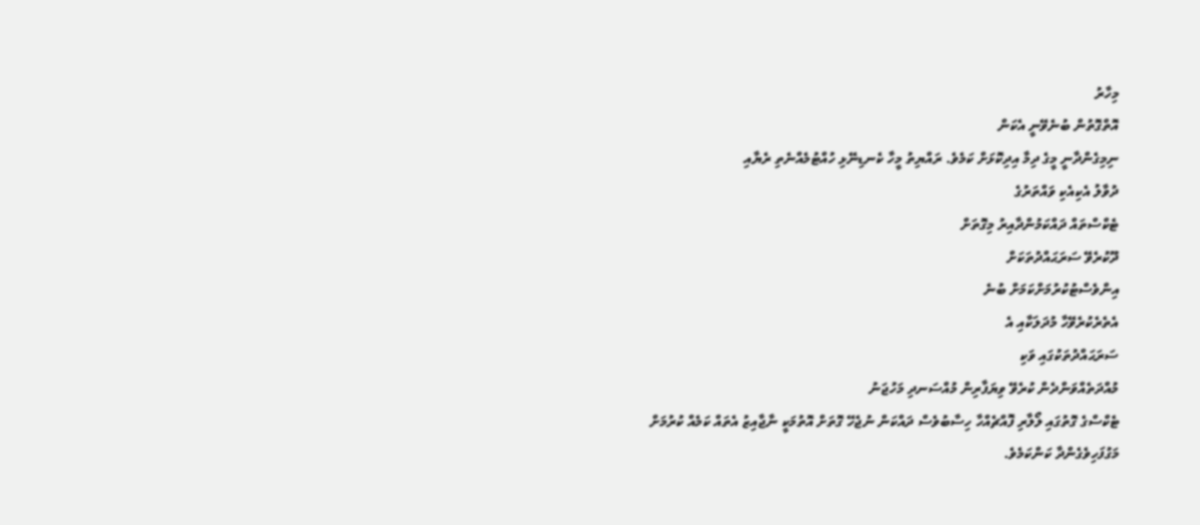މިހާރު
އޮތްގޮތުން ބުނެވޭނީ އެކަން
ނިމިގެންދާނީ މީގެ ދިމާ އިދިކޮޅަށް ކަމެވެ. ރައްޔިތު މީހާ ކެނޑިނޭޅި ހުއްޓުމެއްނެތި ރެޔާއި
ދުވާލު އެކިއެކި ވައްތަރުގެ
ޓެކްސްތައް ދައްކަމުންދާއިރު މިގޮތަށް
ދޫކުރެވޭ ސަރަޙައްދުތަކަށް
އިންވެސްޓުކުރުމަށްކަމަށް ބުނެ
އެތެރެކުރެވޭހާ މުދަލަކާއި އެ
ސަރަޙައްދުތަކުގައި ވަކި
މުއްދަތެއްވަންދެން ކުރެވޭ ވިޔަފާރިން މުއްސަނދި މަހުޖަނު
ޓެކްސްގެ ގޮތުގައި ލޯލާރި ފޮއްޗެއްހާ ހިސާބުވެސް ދައްކަން ނުޖެހޭ ގޮތަށް އޮތުމަކީ ނާޖާއިޒު އެތައް ކަމެއް ކުރުމަށް
މަގުފަހިވެގެންދާ ކަންކަމެވެ.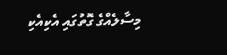މިސާލެއްގެ ގޮތުގައި އެކިއެކި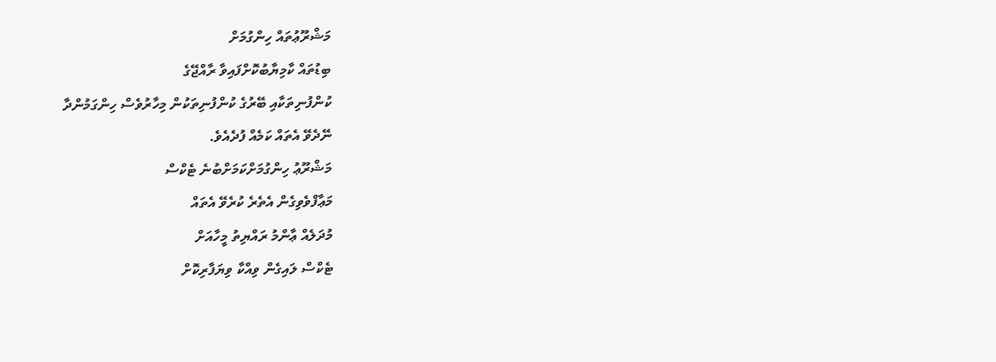މަޝްރޫޢުތައް ހިންގުމަށް
ބިޑުތައް ކާމިޔާބުކޮށްފައިވާ ރާއްޖޭގެ
ކުންފުނިތަކާއި ބޭރުގެ ކުންފުނިތަކުން މިހާރުވެސް ހިންގަމުންދާ
ނޭދެވޭ އެތައް ކަމެއް ފުދެއެވެ.
މަޝްރޫޢު ހިންގުމަށްކަމަށްބުނެ ޓެކްސް
މަޢާފްވެވިގެން އެތެރެ ކުރެވޭ އެތައް
މުދަލެއް ޢާންމު ރައްޔިތު މީހާއަށް
ޓެކްސް ލައިގެން ވިއްކާ ވިޔަފާރިކޮށް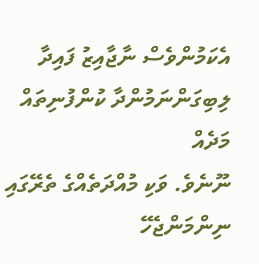އެކަމުންވެސް ނާޖާއިޒު ފައިދާ
ލިބިގަންނަމުންދާ ކުންފުނިތައް މަދެއް
ނޫނެވެ. ވަކި މުއްދަތެއްގެ ތެރޭގައި
ނިންމަންޖެހޭ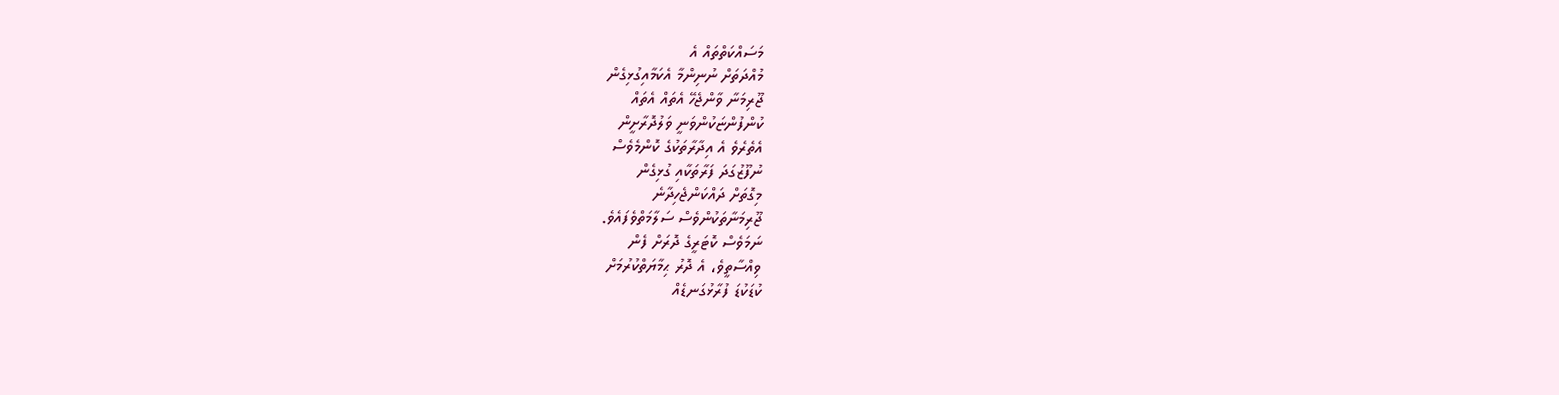މަސައްކަތްތައް އެ
މުއްދަތަށް ނުނިންމާ އެކަމާއިގުޅިގެން
ޖޫރިމަނާ ވާންޖެހޭ އެތައް އެތައް
ކުންފުންޏަކުންވަނީ ވަލުދޮރާށީން
އެތެރެވެ އެ އިދާރާތަކުގެ ކޮންމެވެސް
ނުފޫޒުގަދަ ފަރާތަކާއި ގުޅިގެން
މިގޮތަށް ދައްކަންޖެހިދާނެ
ޖޫރިމަނާތަކުންވެސް ސަލާމަތްވެފައެވެ.
ނަމަވެސް ކޮޓަރީގެ ދޮރަށް ފެން
ވިއްސާތީވެ، އެ ދޮރު ޙިމާޔަތްކުރުމަށް
ކުޑަކުޑަ ފުރާޅުގަނޑެއް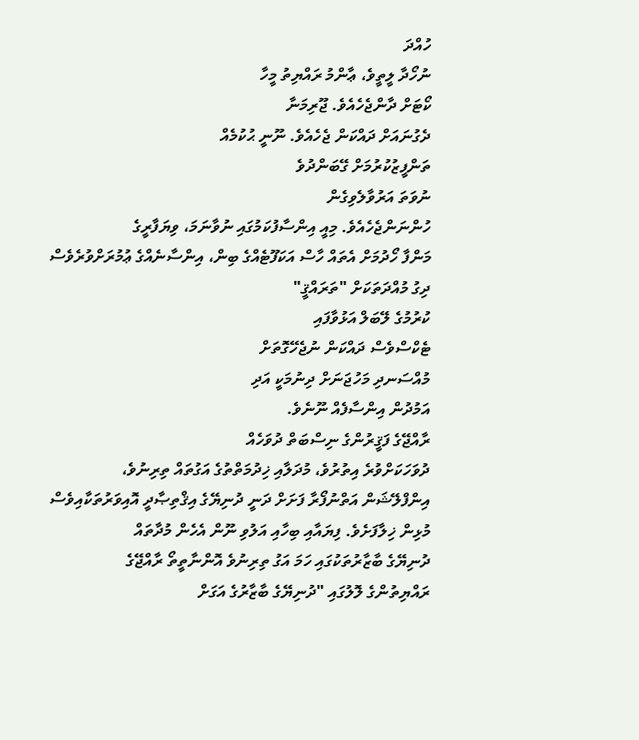ހުއްދަ
ނުހޯދާ ލީތީވެ، ޢާންމު ރައްޔިތު މީހާ
ކޯޓަށް ދާންޖެހެއެވެ. ޖޫރިމަނާ
ދެގުނައަށް ދައްކަން ޖެހެއެވެ. ނޫނީ ޙުކުމެއް
ތަންފީޒުކުރުމަށް ގޭބަންދުވެ
ނުވަތަ އަރުވާލެވިގެން
ހުންނަންޖެހެއެވެ. މިއީ އިންސާފުކަމުގައި ނުވާނަމަ، ވިޔަފާރީގެ
މަންފާ ހޯދުމަށް އެތައް ހާސް އަކަފޫޓެއްގެ ބިން، އިންސާނެއްގެ ޢުމުރަށްވުރެވެސް ދިގު މުއްދަތަކަށް "ތަރައްޤީ"
ކުރުމުގެ ލޭބަލް އަޅުވާފައި
ޓެކްސްވެސް ދައްކަން ނުޖެހޭގޮތަށް
މުއްސަނދި މަހުޖަނަށް ދިނުމަކީ އަދި
އަމުދުން އިންސާފެއް ނޫނެވެ.
ރާއްޖޭގެ ފަޤީރުންގެ ނިސްބަތް ދުވަހެއް
ދުވަހަކަށްވުރެ އިތުރުވެ، މުދަލާއި ޚިދުމަތްތުގެ އަގުތައް ތިރިނުވެ،
އިންފްލޭޝަން އަތްނުފޯރާ ފަށަށް ދަނީ ދުނިޔޭގެ އިޤްތިޞާދީ އޮއިވަރުތަކާއިވެސް
މުޅިން ޚިލާފަށެވެ. ފިޔައާއި ބިހާއި އަލުވި ނޫން އެހެން މުދާތައް
ދުނިޔޭގެ ބާޒާރުތަކުގައި ހަމަ އަގު ތިރިނުވެ އޮންނާތީތޯ ރާއްޖޭގެ
ރައްޔިތުންގެ ލޮލުގައި "ދުނިޔޭގެ ބާޒާރުގެ އަގަށް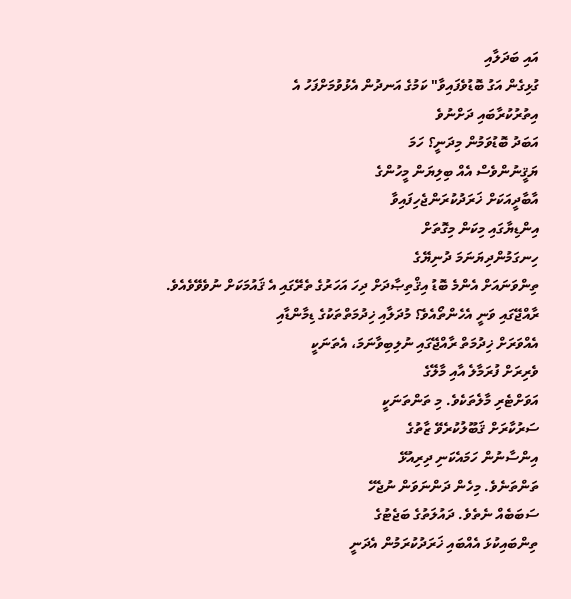އައި ބަދަލާއި
ގުޅިގެން އަގު ބޮޑުވެފައިވާ" ކަމުގެ އަނދުން އެޅުވުމަށްފަހު އެ
އިތުރުކުރާބައި ދަށްނުވެ
އަބަދު ބޮޑުވަމުން މިދަނީ؟ ހަމަ
ޔަޤީނުންވެސް އެއް ބިލިޔަން މީހުންގެ
އާބާދީއަކަށް ޚަރަދުކުރަންޖެހިފައިވާ
އިންޑިޔާގައި މިކަން މިގޮތަށް
ހިނގަމުންދިޔަނަމަ ދުނިޔޭގެ
ތިންވަނައަށް އެންމެ ބޮޑު އިޤްތިޞާދަށް ދިހަ އަހަރުގެ ތެރޭގައި އެ ޤައުމަކަށް ނުވެވޭވެއެވެ. ރާއްޖޭގައި ވަނީ އެހެންތޯއެވެ؟ މުދަލާއި ޚިދުމަތްތަކުގެ ޑިމާންޑާއި
އެއްވަރަށް ޚިދުމަތް ރާއްޖޭގައި ނުލިބިވާނަމަ، އެތަނަކީ
ވެރިރަށް ފުރަމާލެ އާއި މާލޭގެ
އަވަށްޓެރި މާލެތަކެވެ. މި ތަންތަނަކީ
ސަރުކާރަށް ޤަބޫލުކުރެވޭ ޒާތުގެ
އިންސާނުން ހަމައެކަނި ދިރިއުޅޭ
ތަންތަނެވެ. މިހެން ދަންނަވަން ނުޖެހޭ
ސަބަބެއް ނެތެވެ. ދައުލަތުގެ ބަޖެޓުގެ
ތިންބައިކުޅަ އެއްބައި ޚަރަދުކުރަމުން އެދަނީ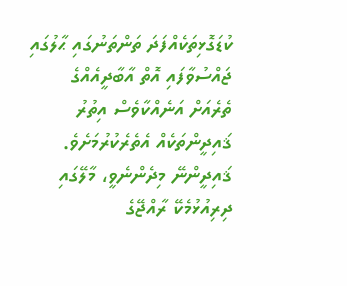ކުޑަގޮޅިތަކެއްފަދަ ތަންތަނުގައި ޙާލުގައި
ޖައްސުވާފައި އޮތް އާބާދީއެއްގެ
ތެރެއަށް އަނެއްކާވެސް އިތުރު
ޤައިދީންތަކެއް އެތެރެކުރުމަށެވެ.
ޤައިދީންނޭ މިދެންނެވީ، މާލޭގައި
ދިރިއުޅުމެކޭ ރާއްޖޭގެ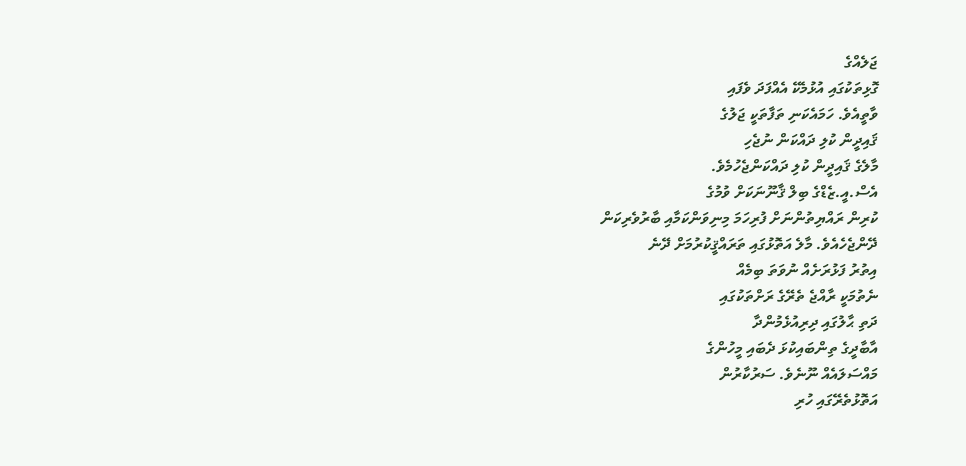ޖަލެއްގެ
ގޮޅިތަކުގައި އުޅުމެކޭ އެއްފަދަ ވެފައި
ވާތީއެވެ. ހަމައެކަނި ތަފާތަކީ ޖަލުގެ
ޤައިދީން ކުލި ދައްކަން ނުޖެހި
މާލެގެ ޤައިދީން ކުލި ދައްކަންޖެހުމެވެ.
އެސް.އީ.ޒެޑްގެ ބިލް ޤާނޫނަކަށް ވުމުގެ
ކުރިން ރައްޔިތުންނަށް ފުރިހަމަ މިނިވަންކަމާއި ބާރުވެރިކަން
ދޭންޖެހެއެވެ. މާލެ އަތޮޅުގައި ތަރައްޤީކުރުމަށް ދޭނެ
އިތުރު ފަޅުރަށެއް ނުވަތަ ބިމެއް
ނެތުމަކީ ރާއްޖެ ތެރޭގެ ރަށްތަކުގައި
ދަތި ޙާލުގައި ދިރިއުޅެމުންދާ
އާބާދީގެ ތިންބައިކުޅަ ދެބައި މީހުންގެ
މައްސަލައެއް ނޫނެވެ. ސަރުކާރުން
އަތޮޅުތެރޭގައި ހުރި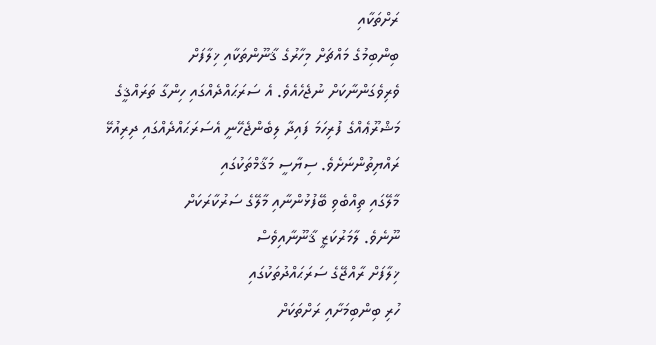ރަށްތަކާއި
ބިންބިމުގެ މައްޗަށް މިހާރުގެ ޤާނޫންތަކާއި ޚިލާފަށް
ވެރިވެގަންނާކަށް ނުޖެހެއެވެ. އެ ސަރަޙައްދެއްގައި ހިންގާ ތަރައްޤީގެ
މަޝްރޫޢެއްގެ ފުރިހަމަ ފައިދާ ލިބެންޖެހޭނީ އެސަރަޙައްދެއްގައި ދިރިއުޅޭ ރައްޔިތުންނަށެވެ. ސިޔާސީ މަޤާމްތަކުގައި
މާލޭގައި ތިއްބެވި ބޭފުޅުންނާއި މާލޭގެ ސަރުކާރަކަށް
ނޫނެވެ. ލާމަރުކަޒީ ޤާނޫނާއިވެސް
ޚިލާފަށް ރާއްޖޭގެ ސަރަޙައްދުތަކުގައި
ހުރި ބިންބިމަށާއި ރަށްތަކަށް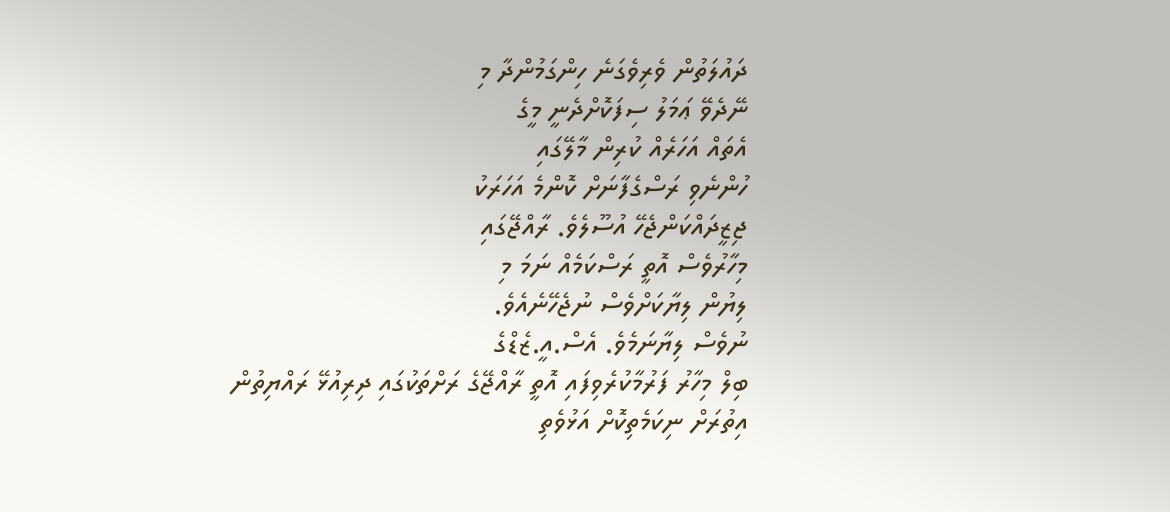ދައުލަތުން ވެރިވެގަނެ ހިންގަމުންދާ މި
ނޭދެވޭ ޢަމަލު ސިފަކޮށްދެނީ މީގެ
އެތައް އަހަރެއް ކުރިން މާލޭގައި
ހުންނެވި ރަސްގެފާނަށް ކޮންމެ އަހަރަކު
ޖިޒީދައްކަންޖެހޭ އުސޫލެވެ. ރާއްޖޭގައި
މިހާރުވެސް އޮތީ ރަސްކަމެއް ނަމަ މި
ލިޔުން ލިޔާކަށްވެސް ނުޖެހޭނެއެވެ.
ނުވެސް ލިޔާނަމެވެ. އެސް.އީ.ޒެޑްގެ
ބިލް މިހާރު ފަރުމާކުރެވިފައި އޮތީ ރާއްޖޭގެ ރަށްތަކުގައި ދިރިއުޅޭ ރައްޔިތުން
އިތުރަށް ނިކަމެތިކޮށް އަޅުވެތި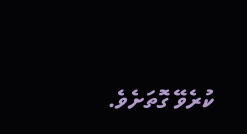ކުރެވޭ ގޮތަށެވެ.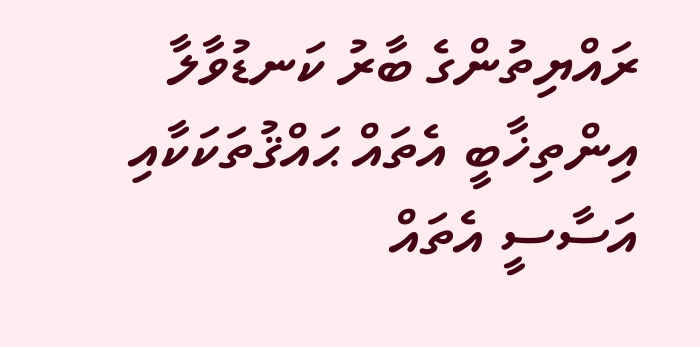ރައްޔިތުންގެ ބާރު ކަނޑުވާލާ
އިންތިޚާބީ އެތައް ޙައްޤުތަކަކާއި އަސާސީ އެތައް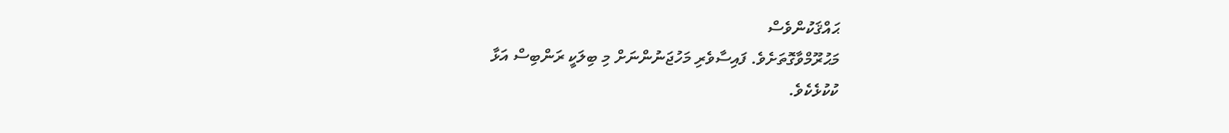ޙައްޤަކުންވެސް
މަޙުރޫމްވާގޮތަށެވެ. ފައިސާވެރި މަހުޖަނުންނަށް މި ބިލަކީ ރަންބިސް އަޅާ
ކުކުޅެކެވެ.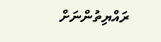ރައްޔިތުންނަށް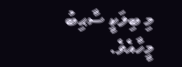މި ބިލަކީ ސާޙިބު މީހާއެވެ.